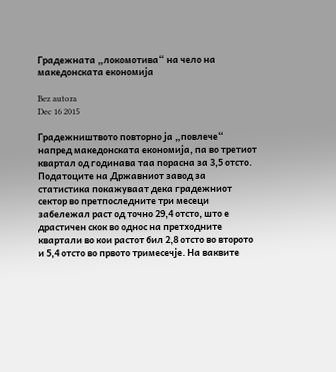Градежната „локомотива“ на чело на македонската економија

Bez autora
Dec 16 2015

Градежништвото повторно ја „повлече“ напред македонската економија, па во третиот квартал од годинава таа порасна за 3,5 отсто. Податоците на Државниот завод за статистика покажуваат дека градежниот сектор во претпоследните три месеци забележал раст од точно 29,4 отсто, што е драстичен скок во однос на претходните квартали во кои растот бил 2,8 отсто во второто и 5,4 отсто во првото тримесечје. На ваквите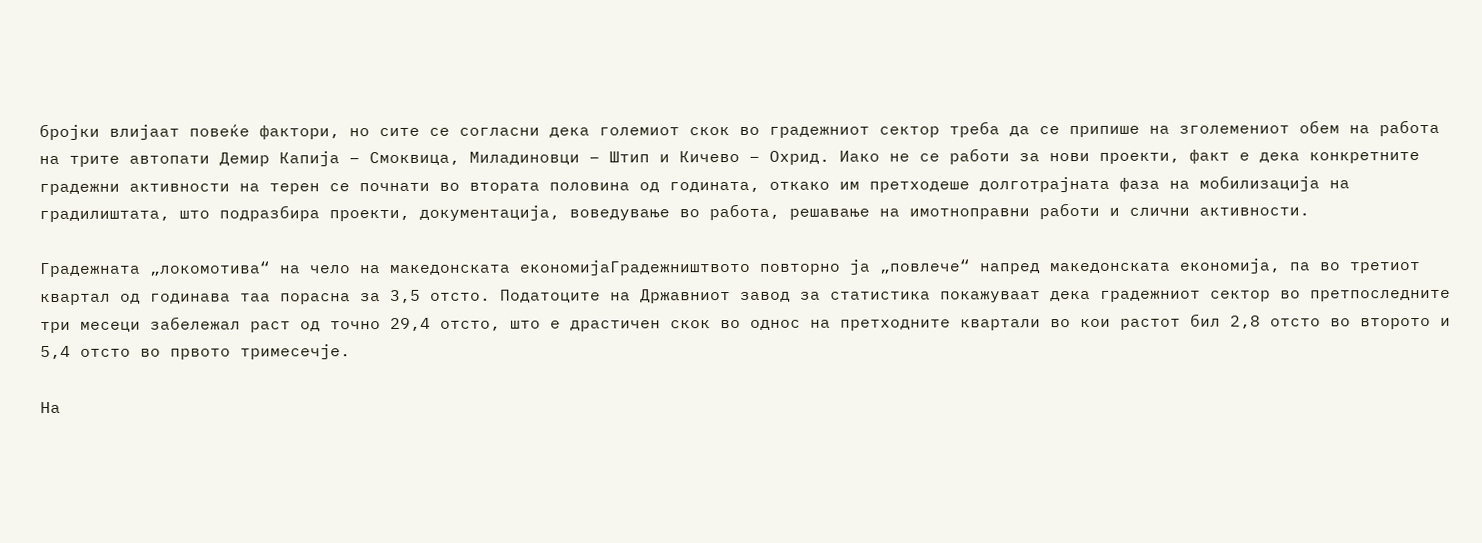бројки влијаат повеќе фактори, но сите се согласни дека големиот скок во градежниот сектор треба да се припише на зголемениот обем на работа на трите автопати Демир Капија – Смоквица, Миладиновци – Штип и Кичево – Охрид. Иако не се работи за нови проекти, факт е дека конкретните градежни активности на терен се почнати во втората половина од годината, откако им претходеше долготрајната фаза на мобилизација на градилиштата, што подразбира проекти, документација, воведување во работа, решавање на имотноправни работи и слични активности.

Градежната „локомотива“ на чело на македонската економијаГрадежништвото повторно ја „повлече“ напред македонската економија, па во третиот квартал од годинава таа порасна за 3,5 отсто. Податоците на Државниот завод за статистика покажуваат дека градежниот сектор во претпоследните три месеци забележал раст од точно 29,4 отсто, што е драстичен скок во однос на претходните квартали во кои растот бил 2,8 отсто во второто и 5,4 отсто во првото тримесечје.

На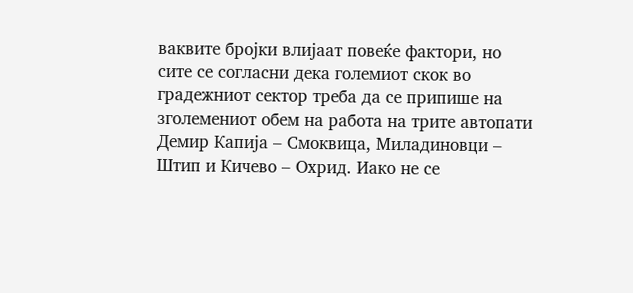ваквите бројки влијаат повеќе фактори, но сите се согласни дека големиот скок во градежниот сектор треба да се припише на зголемениот обем на работа на трите автопати Демир Капија – Смоквица, Миладиновци – Штип и Кичево – Охрид. Иако не се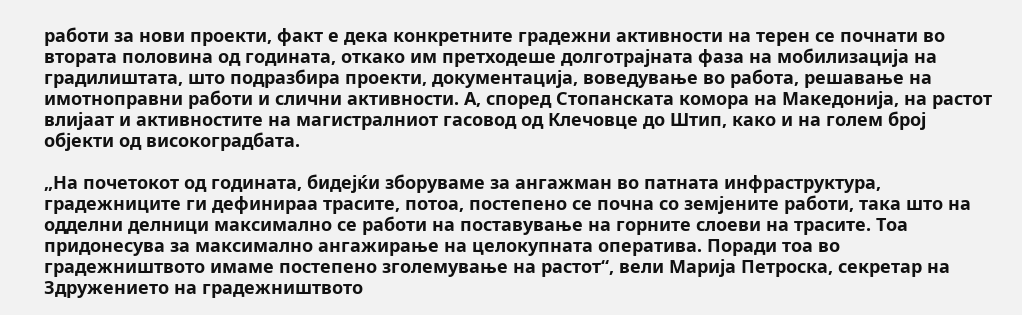работи за нови проекти, факт е дека конкретните градежни активности на терен се почнати во втората половина од годината, откако им претходеше долготрајната фаза на мобилизација на градилиштата, што подразбира проекти, документација, воведување во работа, решавање на имотноправни работи и слични активности. А, според Стопанската комора на Македонија, на растот влијаат и активностите на магистралниот гасовод од Клечовце до Штип, како и на голем број објекти од високоградбата.

„На почетокот од годината, бидејќи зборуваме за ангажман во патната инфраструктура, градежниците ги дефинираа трасите, потоа, постепено се почна со земјените работи, така што на одделни делници максимално се работи на поставување на горните слоеви на трасите. Тоа придонесува за максимално ангажирање на целокупната оператива. Поради тоа во градежништвото имаме постепено зголемување на растот“, вели Марија Петроска, секретар на Здружението на градежништвото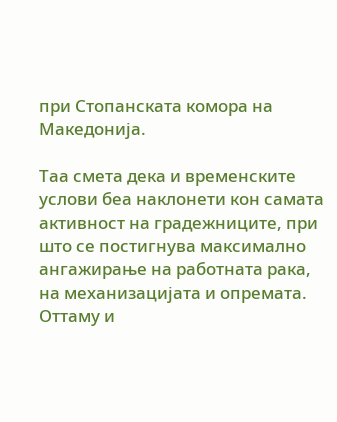при Стопанската комора на Македонија.

Таа смета дека и временските услови беа наклонети кон самата активност на градежниците, при што се постигнува максимално ангажирање на работната рака, на механизацијата и опремата. Оттаму и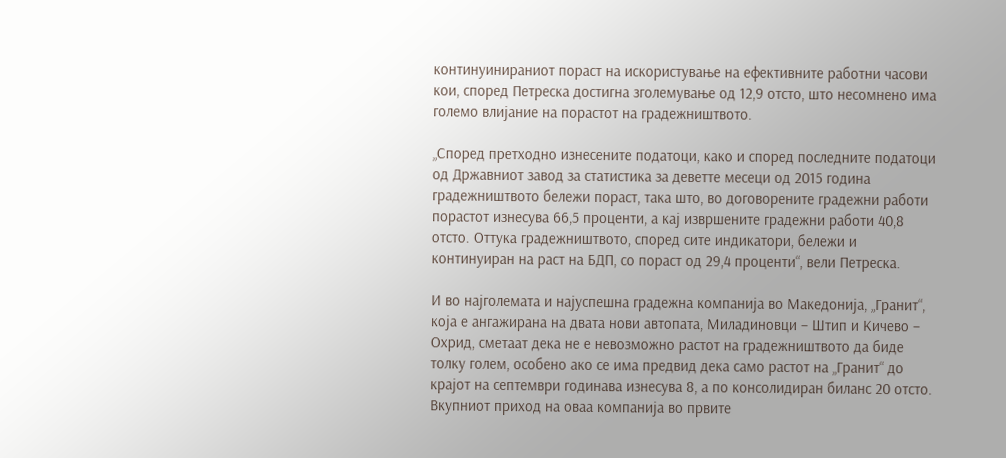континуинираниот пораст на искористување на ефективните работни часови кои, според Петреска достигна зголемување од 12,9 отсто, што несомнено има големо влијание на порастот на градежништвото.

„Според претходно изнесените податоци, како и според последните податоци од Државниот завод за статистика за деветте месеци од 2015 година градежништвото бележи пораст, така што, во договорените градежни работи порастот изнесува 66,5 проценти, а кај извршените градежни работи 40,8 отсто. Оттука градежништвото, според сите индикатори, бележи и континуиран на раст на БДП, со пораст од 29,4 проценти“, вели Петреска.

И во најголемата и најуспешна градежна компанија во Македонија, „Гранит“, која е ангажирана на двата нови автопата, Миладиновци – Штип и Кичево – Охрид, сметаат дека не е невозможно растот на градежништвото да биде толку голем, особено ако се има предвид дека само растот на „Гранит“ до крајот на септември годинава изнесува 8, а по консолидиран биланс 20 отсто. Вкупниот приход на оваа компанија во првите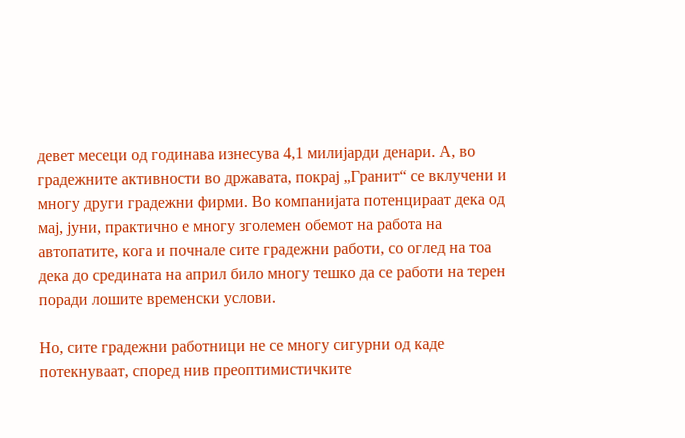девет месеци од годинава изнесува 4,1 милијарди денари. А, во градежните активности во државата, покрај „Гранит“ се вклучени и многу други градежни фирми. Во компанијата потенцираат дека од мај, јуни, практично е многу зголемен обемот на работа на автопатите, кога и почнале сите градежни работи, со оглед на тоа дека до средината на април било многу тешко да се работи на терен поради лошите временски услови.

Но, сите градежни работници не се многу сигурни од каде потекнуваат, според нив преоптимистичките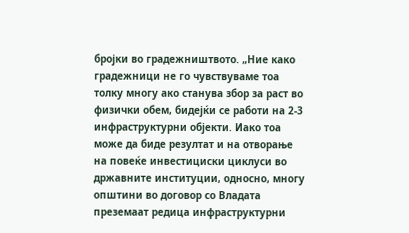бројки во градежништвото. „Ние како градежници не го чувствуваме тоа толку многу ако станува збор за раст во физички обем, бидејќи се работи на 2-3 инфраструктурни објекти. Иако тоа може да биде резултат и на отворање на повеќе инвестициски циклуси во државните институции, односно, многу општини во договор со Владата преземаат редица инфраструктурни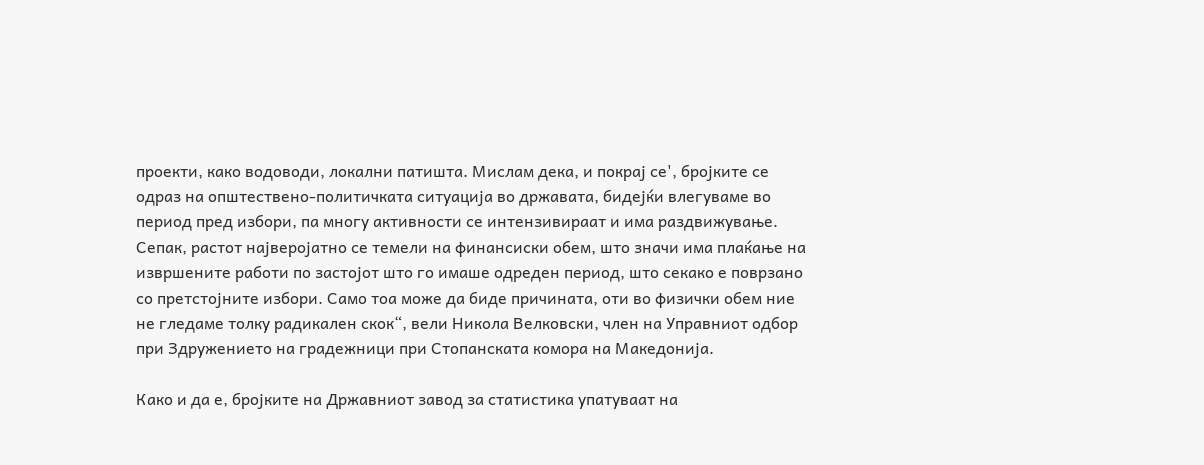проекти, како водоводи, локални патишта. Мислам дека, и покрај се', бројките се одраз на општествено-политичката ситуација во државата, бидејќи влегуваме во период пред избори, па многу активности се интензивираат и има раздвижување. Сепак, растот најверојатно се темели на финансиски обем, што значи има плаќање на извршените работи по застојот што го имаше одреден период, што секако е поврзано со претстојните избори. Само тоа може да биде причината, оти во физички обем ние не гледаме толку радикален скок“, вели Никола Велковски, член на Управниот одбор при Здружението на градежници при Стопанската комора на Македонија.

Како и да е, бројките на Државниот завод за статистика упатуваат на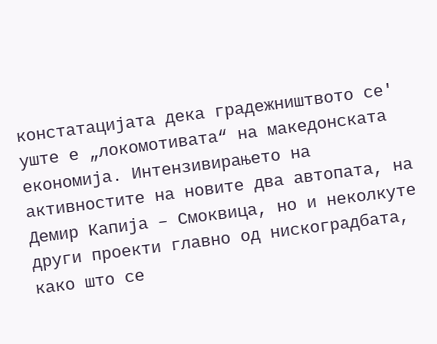констатацијата дека градежништвото се' уште е „локомотивата“ на македонската економија. Интензивирањето на активностите на новите два автопата, на Демир Капија – Смоквица, но и неколкуте други проекти главно од нискоградбата, како што се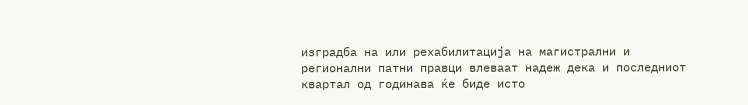изградба на или рехабилитација на магистрални и регионални патни правци влеваат надеж дека и последниот квартал од годинава ќе биде исто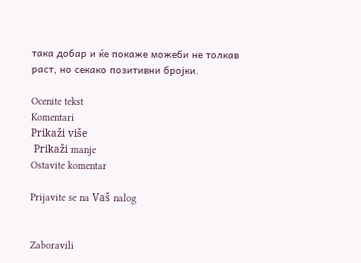така добар и ќе покаже можеби не толкав раст, но секако позитивни бројки.

Ocenite tekst
Komentari
Prikaži više
 Prikaži manje
Ostavite komentar

Prijavite se na Vaš nalog


Zaboravili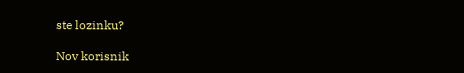ste lozinku?

Nov korisnik